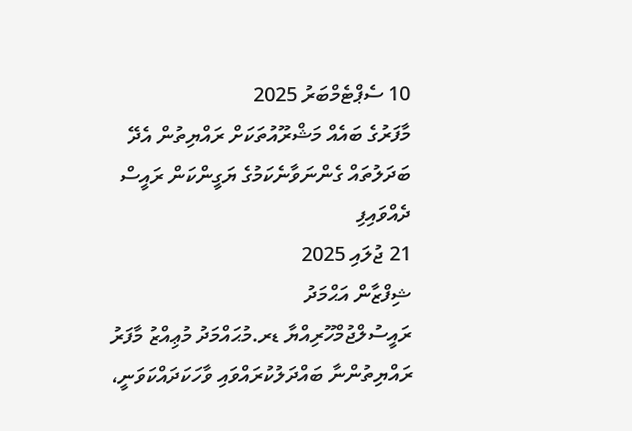10 ސެޕްޓެމްބަރު 2025
މާފަރުގެ ބައެއް މަޝްރޫއުތަކަށް ރައްޔިތުން އެދޭ ބަދަލުތައް ގެންނަވާނެކަމުގެ ޔަގީންކަން ރައީސް ދެއްވައިފި
21 ޖުލައި 2025
ޝިފްޒާން އަޙްމަދު
ރައީސުލްޖުމްހޫރިއްޔާ ޑރ.މުޙައްމަދު މުޢިއްޒު މާފަރު ރައްޔިތުންނާ ބައްދަލުކުރައްވައި ވާހަކަދައްކަވަނީ،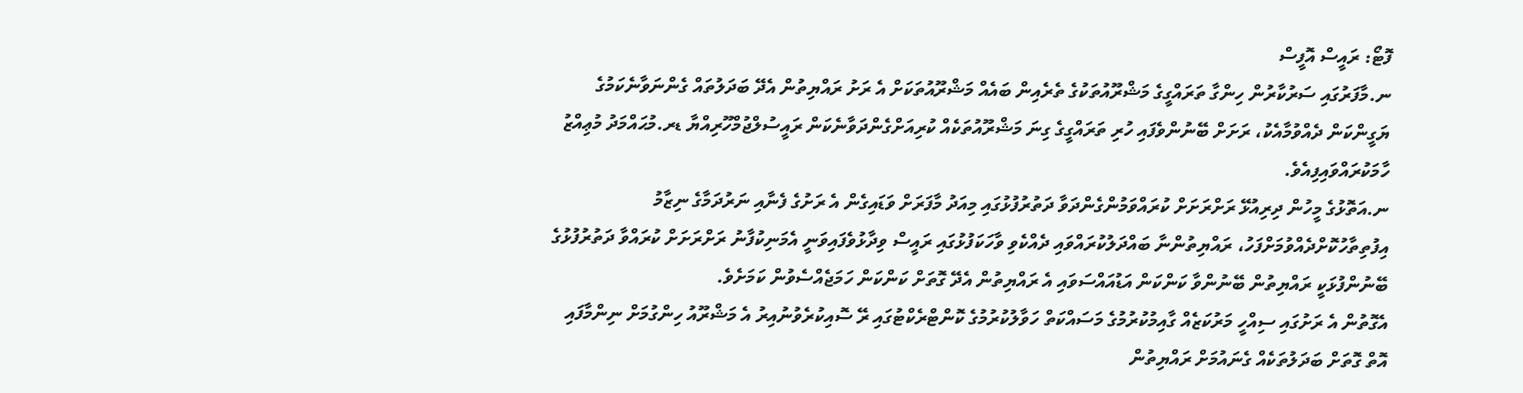ފޮޓޯ: ރައީސް އޮފީސް
ނ.މާފަރުގައި ސަރުކާރުން ހިންގާ ތަރައްގީގެ މަޝްރޫއުތަކުގެ ތެރެއިން ބައެއް މަޝްރޫއުތަކަށް އެ ރަށު ރައްޔިތުން އެދޭ ބަދަލުތައް ގެންނަވާނެކަމުގެ ޔަގީންކަން ދެއްވުމާއެކު، ރަށަށް ބޭނުންވެފައި ހުރި ތަރައްގީގެ ގިނަ މަޝްރޫއުތަކެއް ކުރިއަށްގެންދަވާނެކަން ރައީސުލްޖުމްހޫރިއްޔާ ޑރ.މުޙައްމަދު މުޢިއްޒު ހާމަކުރައްވައިފިއެވެ.
ނ.އަތޮޅުގެ މީހުން ދިރިއުޅޭ ރަށްރަށަށް ކުރައްވަމުންގެންދަވާ ދަތުރުފުޅުގައި މިއަދު މާފަރަށް ވަޑައިގެން އެ ރަށުގެ ފެނާއި ނަރުދަމާގެ ނިޒާމު އިފުތިތާހުކޮށްދެއްވުމަށްފަހު، ރައްޔިތުންނާ ބައްދަލުކުރައްވައި ދެއްކެވި ވާހަކަފުޅުގައި ރައީސް ވިދާޅުވެފައިވަނީ އެމަނިކުފާނު ރަށްރަށަށް ކުރައްވާ ދަތުރުފުޅުގެ ބޭނުންފުޅަކީ ރައްޔިތުން ބޭނުންވާ ކަންކަން އަޑުއައްސަވައި އެ ރައްޔިތުން އެދޭ ގޮތަށް ކަންކަން ހަމަޖެއްސެވުން ކަމަށެވެ.
އެގޮތުން އެ ރަށުގައި ސިއްހީ މަރުކަޒެއް ގާއިމުކުރުމުގެ މަސައްކަތް ހަވާލުކުރުމުގެ ކޮންޓްރެކްޓުގައި ރޭ ސޮއިކުރެވުނުއިރު އެ މަޝްރޫއު ހިންގުމަށް ނިންމާފައި އޮތް ގޮތަށް ބަދަލުތަކެއް ގެނައުމަށް ރައްޔިތުން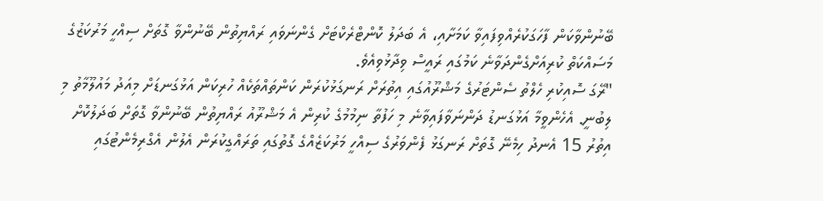ބޭނުންވާކަން ފާހަގަކުރެއްވިފައިވާ ކަމަށާއި، އެ ބަދަލު ކޮންޓްރެކްޓަށް ގެންނަވައި ރައްޔިތުން ބޭނުންވާ ގޮތަށް ސިއްހީ މަރުކަޒުގެ މަސައްކަތް ކުރިއަށްގެންދަވާނެ ކަމުގައި ރައީސް ވިދާޅުވިއެވެ.
"ރޭގަ ސޮއިކުރި ހެލްތު ސެންޓަރުގެ މަޝްރޫއުގައި އިތުރަށް ރަނގަޅުކުރަން ކަންތައްތަކެއް ހުރިކަން އަޅުގަނޑަށް މިއަދު މައުލޫމާތު މި ލިބުނީ. އެހެންވީމާ އަޅުގަނޑު ދަންނަވާފައިވާނެ މި ހަފުތާ ނިމުމުގެ ކުރިން އެ މަޝްރޫއު ރައްޔިތުން ބޭނުންވާ ގޮތަށް ބަދަލުކޮށް އިތުރު 15 އެނދު ހިމެނޭ ގޮތަށް ރަނގަޅު ފެންވަރުގެ ސިއްހީ މަރުކަޒެއްގެ ގޮތުގައި ތަރައްގީކުރަން އެލުން އެގްރިމެންޓުގައި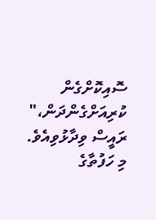ސޮއިކޮށްގެން ކުރިއަށްގެންދަން،" ރައީސް ވިދާޅުވިއެވެ.
މި ހަފުތާގެ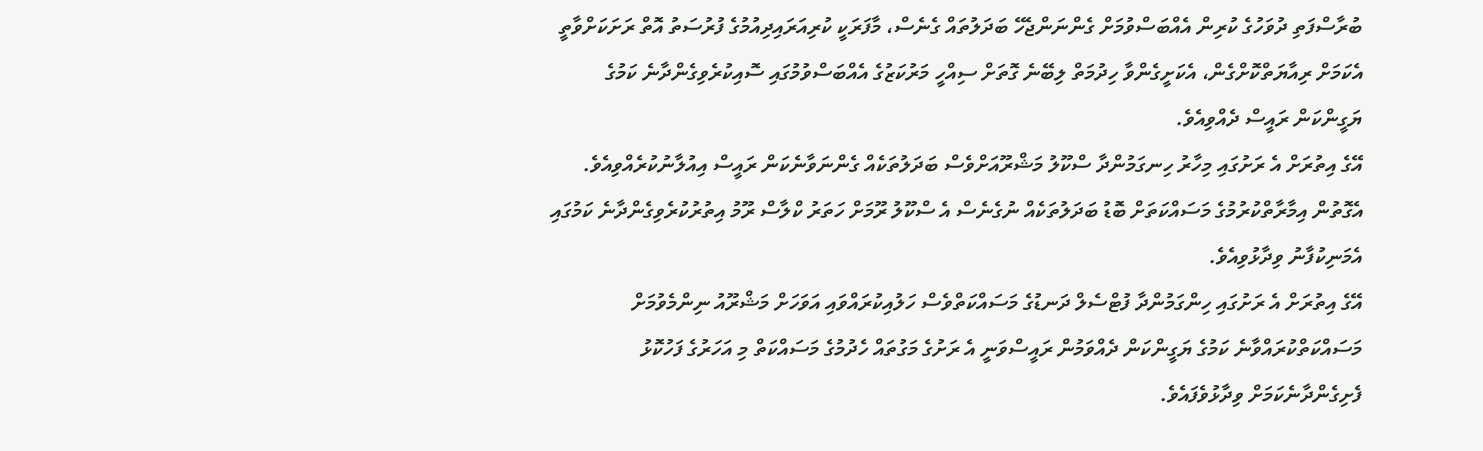ބުރާސްފަތި ދުވަހުގެ ކުރިން އެއްބަސްވުމަށް ގެންނަންޖެހޭ ބަދަލުތައް ގެނެސް، މާފަރަކީ ކުރިއަރައިދިއުމުގެ ފުރުސަތު އޮތް ރަށަކަށްވާތީ އެކަމަށް ރިއާޔަތްކޮށްގެން، އެކަށީގެންވާ ހިދުމަތް ލިބޭނެ ގޮތަށް ސިއްހީ މަރުކަޒުގެ އެއްބަސްވުމުގައި ސޮއިކުރެވިގެންދާނެ ކަމުގެ ޔަގީންކަން ރައީސް ދެއްވިއެވެ.
އޭގެ އިތުރަށް އެ ރަށުގައި މިހާރު ހިނގަމުންދާ ސްކޫލު މަޝްރޫއަށްވެސް ބަދަލުތަކެއް ގެންނަވާނެކަން ރައީސް އިއުލާނުކުރެއްވިއެވެ. އެގޮތުން އިމާރާތްކުރުމުގެ މަސައްކަތަށް ބޮޑު ބަދަލުތަކެއް ނުގެނެސް އެ ސްކޫލު ރޫމަށް ހަތަރު ކްލާސް ރޫމު އިތުރުކުރެވިގެންދާނެ ކަމުގައި އެމަނިކުފާނު ވިދާޅުވިއެވެ.
އޭގެ އިތުރަށް އެ ރަށުގައި ހިންގަމުންދާ ފުޓްސެލް ދަނޑުގެ މަސައްކަތްވެސް ހަލުއިކުރައްވައި އަވަހަށް މަޝްރޫއު ނިންމެވުމަށް މަސައްކަތްކުރައްވާނެ ކަމުގެ ޔަގީންކަން ދެއްވަމުން ރައީސްވަނީ އެ ރަށުގެ މަގުތައް ހެދުމުގެ މަސައްކަތް މި އަހަރުގެ ފަހުކޮޅު ފެށިގެންދާނެކަމަށް ވިދާޅުވެފައެވެ.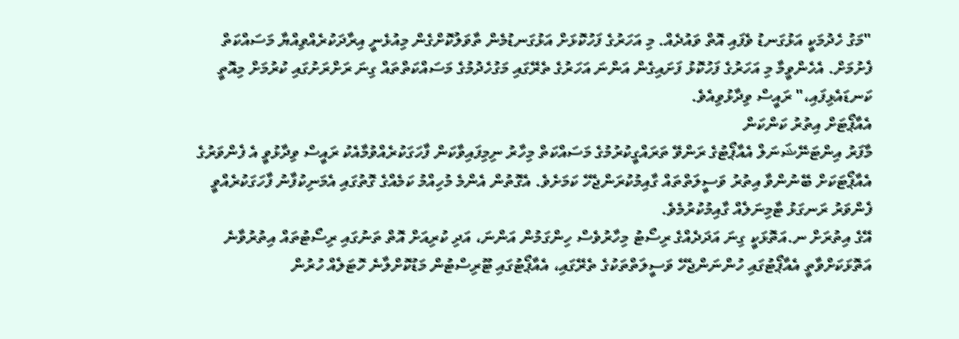"މަގު ހެދުމަކީ އަޅުގަނޑު ވެފައި އޮތް ވައުދެއް. މި އަހަރުގެ ފަހުކޮޅަށް އަޅުގަނޑުމެން ތާވަލުކޮށްގެން މިއުޅެނީ އިރާދަކުރެއްވިއްޔާ މަސައްކަތް ފެށުމަށް. އެހެންވީމާ މި އަހަރުގެ ފަހުކޮޅު ފަށައިގެން އަންނަ އަހަރުގެ ތެރޭގައި މަގުހެދުމުގެ މަސައްކަތްތައް ގިނަ ރަށްރަށުގައި ކުރުމަށް މިއޮތީ ކަނޑައެޅިފައި،" ރައީސް ވިދާޅުވިއެވެ.
އެއާޕޯޓަށް އިތުރު ކަންކަން
މާފަރު އިންޓަނޭޝަނަލް އެއާޕޯޓުގެ ރަންވޭ ތަރައްގީކުރުމުގެ މަސައްކަތް މިހާރު ނިމިފައިވާކަން ފާހަގަކުރެއްވުމާއެކު ރައީސް ވިދާޅުވީ އެ ފެންވަރުގެ އެއާޕޯޓަކަށް ބޭނުންވާ އިތުރު ވަސީލަތްތައް ގާއިމުކުރަންޖެހޭ ކަމަށެވެ. އެގޮތުން އެންމެ މުހިއްމު ކަމެއްގެ ގޮތުގައި އެމަނިކުފާނު ފާހަގަކުރެއްވީ ފެންވަރު ރަނގަޅު ޓާމިނަލެއް ގާއިމުކުރުމެވެ.
އޭގެ އިތުރަށް ނ.އަތޮޅަކީ ގިނަ އަދަދެއްގެ ރިސޯޓު މިހާރުވެސް ހިންގަމުން އަންނަ، އަދި ކުރިއަށް އޮތް ތަނުގައި ރިސޯޓުތައް އިތުރުވާނެ އަތޮޅަކަށްވާތީ އެއާޕޯޓުގައި ހުންނަންޖެހޭ ވަސީލަތްތަކުގެ ތެރޭގައި، އެއާޕޯޓުގައި ޓޫރިސްޓުން މަޑުކޮށްލާނެ ހޮޓަލެއް ހުރުން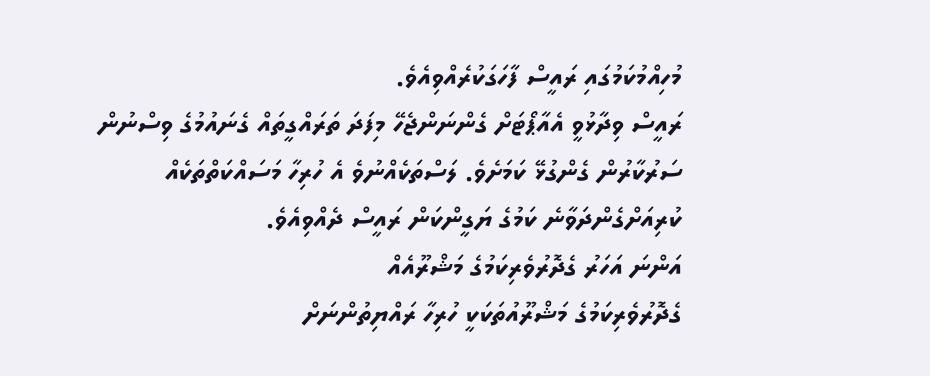މުހިއްމުކަމުގައި ރައީސް ފާހަގަކުރެއްވިއެވެ.
ރައީސް ވިދާޅުވީ އެއާޕޯޓަށް ގެންނަންޖެހޭ މިފަދަ ތަރައްގީތައް ގެނައުމުގެ ވިސްނުން ސަރުކާރުން ގެންގުޅޭ ކަމަށެވެ. ލަސްތަކެއްނުވެ އެ ހުރިހާ މަސައްކަތްތަކެއް ކުރިއަށްގެންދަވާނެ ކަމުގެ ޔަގީންކަން ރައީސް ދެއްވިއެވެ.
އަންނަ އަހަރު ގެދޮރުވެރިކަމުގެ މަޝްރޫއެއް
ގެދޮރުވެރިކަމުގެ މަޝްރޫއުތަކަކީ ހުރިހާ ރައްޔިތުންނަށް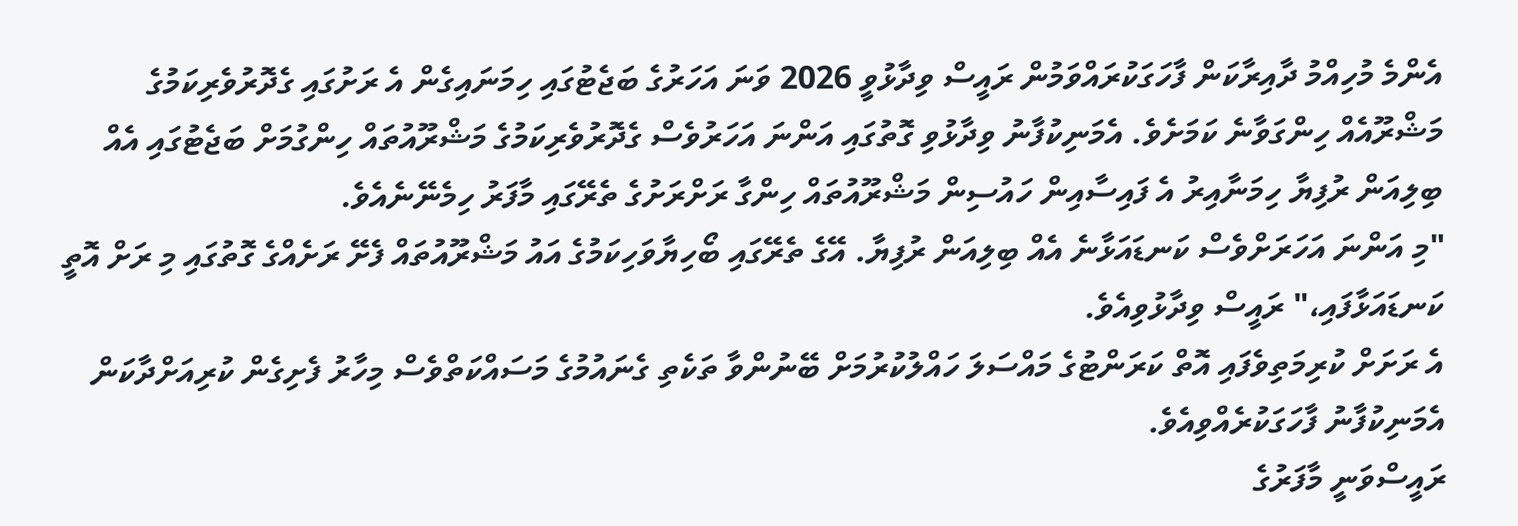އެންމެ މުހިއްމު ދާއިރާކަން ފާހަގަކުރައްވަމުން ރައީސް ވިދާޅުވީ 2026 ވަނަ އަހަރުގެ ބަޖެޓުގައި ހިމަނައިގެން އެ ރަށުގައި ގެދޮރުވެރިކަމުގެ މަޝްރޫއެއް ހިންގަވާނެ ކަމަށެވެ. އެމަނިކުފާނު ވިދާޅުވި ގޮތުގައި އަންނަ އަހަރުވެސް ގެދޮރުވެރިކަމުގެ މަޝްރޫއުތައް ހިންގުމަށް ބަޖެޓުގައި އެއް ބިލިއަން ރުފިޔާ ހިމަނާއިރު އެ ފައިސާއިން ހައުސިން މަޝްރޫއުތައް ހިންގާ ރަށްރަށުގެ ތެރޭގައި މާފަރު ހިމެނޭނެއެވެ.
"މި އަންނަ އަހަރަށްވެސް ކަނޑައަޅާނެ އެއް ބިލިއަން ރުފިޔާ. އޭގެ ތެރޭގައި ބޯހިޔާވަހިކަމުގެ އައު މަޝްރޫއުތައް ފެށޭ ރަށެއްގެ ގޮތުގައި މި ރަށް އޮތީ ކަނޑައަޅާފައި،" ރައީސް ވިދާޅުވިއެވެ.
އެ ރަށަށް ކުރިމަތިވެފައި އޮތް ކަރަންޓުގެ މައްސަލަ ހައްލުކުރުމަށް ބޭނުންވާ ތަކެތި ގެނައުމުގެ މަސައްކަތްވެސް މިހާރު ފެށިގެން ކުރިއަށްދާކަން އެމަނިކުފާނު ފާހަގަކުރެއްވިއެވެ.
ރައީސްވަނީ މާފަރުގެ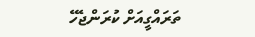ތަރައްގީއަށް ކުރަންޖެހޭ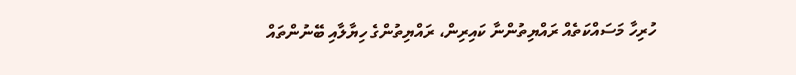ހުރިހާ މަސައްކަތެއް ރައްޔިތުންނާ ކައިރިން، ރައްޔިތުންގެ ހިޔާލާއި ބޭނުންތައް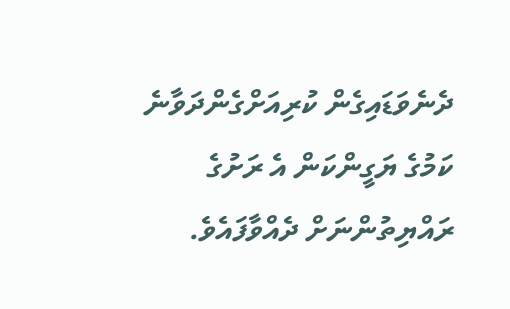ދެނެވަޑައިގެން ކުރިއަށްގެންދަވާނެ ކަމުގެ ޔަގީންކަން އެ ރަށުގެ ރައްޔިތުންނަށް ދެއްވާފައެވެ.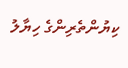ކިޔުންތެރިންގެ ހިޔާލު